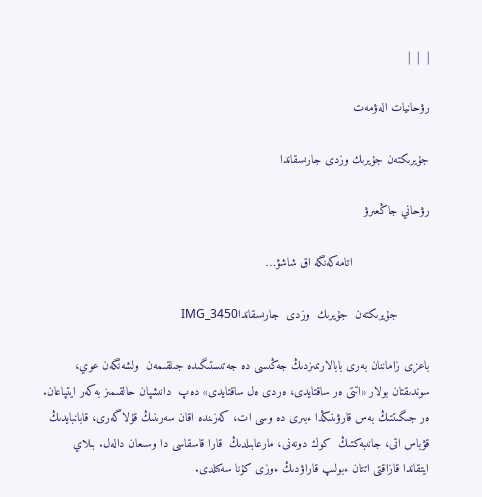|  |  |

رۋحانيات الەۋمەت

جۇيرىكتەن جۇيرىك وزدى جارىسقاندا

رۋحاني جاڭعىرۋ

                      اتامەكەنگە اق شاشۋ…

         جۇيرىكتەن  جۇيرىك  وزدى  جارىسقانداIMG_3450

باعزى زاماننان بەرى بابالارىمىزدىڭ جەڭىسى دە جەتىستىگىدە جىلقىمەن  ولشەنگەن عوي،  سوندىقتان بولار «اتتى ەر ساقتايدى، ەردى ەل ساقتايدى» دەپ  دانىشپان حالقىمىز بەكەر ايتپاعان. ەر جىگىتتىڭ بەس قارۋىنىڭدا ءبىرى دە وسى ات، كەزىندە اقان سەرىنىڭ قۇلاگەرى، قابانبايدىڭ قۋباس اتى، جانىبەكتىڭ  كوك دونەنى، مارعابىلدىڭ  قارا قاسقاسى دا وسىعان دالەل. بىلاي  ايتقاندا قازاقتى اتتان ءبولىپ قاراۋدىڭ ءوزى كۇنا سەكىلدى.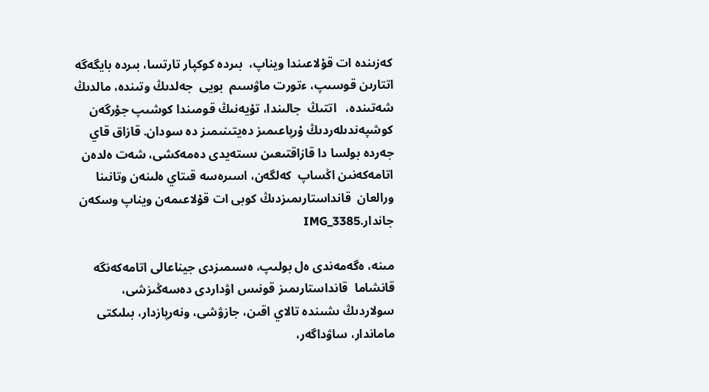كەزىندە ات قۇلاعىندا ويناپ،  بىردە كوكپار تارتسا، بىردە بايگەگە اتتارىن قوسىپ، ءتورت ماۋسىم  بويى  جەلدىڭ وتىندە، مالدىڭ شەتىندە،   اتتىڭ  جالىندا، تۇيەنىڭ قومىندا كوشىپ جۇرگەن كوشپەندىلەردىڭ ۇرپاعىمىز دەيتىنىمىز دە سودان. قازاق قاي جەردە بولسا دا قازاقتىعىن ىستەيدى دەمەكشى، شەت ەلدەن  اتامەكەنىن اڭساپ  كەلگەن، اسىرەسە قىتاي ەلىنەن وتانىنا ورالعان  قانداستارىمىزدىڭ كوبى ات قۇلاعىمەن ويناپ وسكەن جاندار.IMG_3385

مىنە، ەگەمەندى ەل بولىپ، ەسىمىزدى جيناعالى اتامەكەنگە قانشاما  قانداستارىمىز قونىس اۋداردى دەسەڭىزشى،  سولاردىڭ ىشىندە تالاي اقىن، جازۋشى، ونەرپازدار، بىلىكتى ماماندار، ساۋداگەر،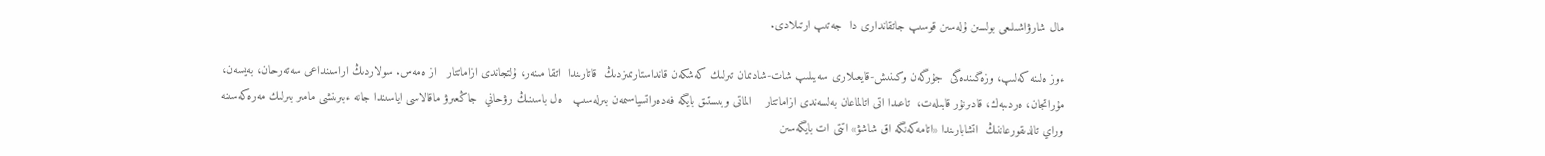مال شارۋاشىلىعى بولسىن ۇلەسىن قوسىپ جاتقاندارى دا  جەتىپ ارتىلادى.

ءوز ەلىنە كەلىپ، وزەگىندەگى  جۇرگەن وكىنىش-قايعىلارى سەيىلىپ شات-شادىمان تىرلىك كەشكەن قانداستارىمىزدىڭ  قاتارىندا  اتقا مىنەر، ۇلتجاندى ازاماتتار   از ەمەس. سولاردىڭ اراسىنداعى سەتەرحان، بەيسەن، مۇراتجان، ەردىبەك، قادىرنۇر قابىلەت،  تاعىدا اتى اتالماعان بەلسەندى ازاماتتار    الماتى وبىستىق بايگە فەدەراتسياسىمەن بىرلەسىپ   ەل باسىنىڭ رۋحاني  جاڭعىرۋ ماقالاسى اياسىندا جانە ءبىرىنشى مامىر بىرلىك مەرەكەسىنە  وراي تالدىقورعاننىڭ  اتشابارىندا «اتامەكەنگە اق شاشۋ» اتتى ات بايگەسىن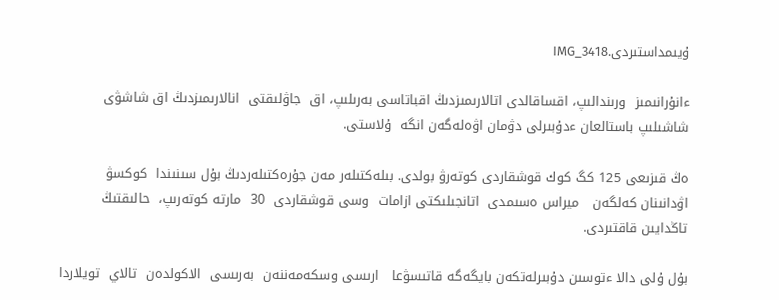ۇيىمداستىردى.IMG_3418

ءانۇرانىمىز  ورىندالىپ، اقساقالدى اتالارىمىزدىڭ اقباتاسى بەرىلىپ، اق  جاۋلىقتى  انالارىمىزدىڭ اق شاشۋى شاشىلىپ باستالعان ءدۇبىرلى دۋمان اۋەلەگەن انگە  ۇلاستى.

ەڭ قىزىعى 125 كگ كوك قوشقاردى كوتەرۋ بولدى. بىلەكتىلەر مەن جۇرەكتىلەردىڭ بۇل سىنىندا  كوكسۋ  اۋدانىنان كەلگەن   ميراس ەسىمدى  اتانجىلىكتى ازامات  وسى قوشقاردى  30  مارتە كوتەرىپ،  حالىقتىڭ تاڭدايىن قاقتىردى.

بۇل ۇلى دالا ءتوسىن دۇبىرلەتكەن بايگەگە قاتىسۋعا   ارىسى وسكەمەننەن  بەرىسى  الاكولدەن  تالاي  تويلاردا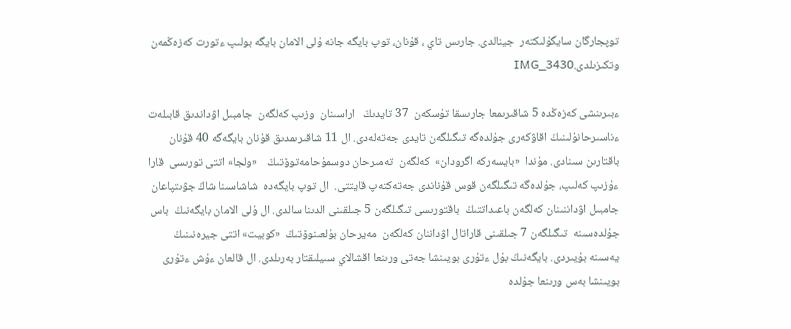توپجارگان سايگۇلىكتەر  جينالدى. جارىس تاي ، قۇنان، توپ بايگە جانە ۇلى الامان بايگە بولىپ ءتورت كەزەڭمەن وتكىزىلدى.IMG_3430

ءبىرىنشى كەزەڭدە 5 شاقىرىمعا جارىسقا تۇسكەن  37 تايدىڭ   اراسىنان  وزىپ كەلگەن  جامبىل اۋداندىق قابىلەت ءناسىرحانۇلىنىڭ اقاۋكەرى جۇلدەگە تىگىلگەن تايدى جەتەلەدى. ال 11 شاقىرىمدىق قۇنان بايگەگە 40 قۇنان باقتارىن سىنادى. مۇندا  «بايسەركە اگرودان»  كەلگەن  تەمىرحان دوسمۇحامەتوۆتىڭ    «ولجا» اتتى تورىسى  قارا ءۇزىپ كەلىپ، جۇلدەگە تىگىلگەن قوس قۇناندى جەتەكتەپ قايتتى.  ال توپ بايگەدە  شاشاسىنا شاڭ جۋىتپاعان جامبىل اۋداننىنان كەلگەن باعىداتتىڭ  باقتورىسى تىگىلگەن 5 جىلقىنى الدىنا سالدى. ال ۇلى الامان بايگەنىڭ  باس جۇلدەسىنە  تىگىلگەن 7 جىلقىنى قاراتال اۋداننان كەلگەن  مەيرحان بۇلعىنوۆتىڭ  «كوبيت» اتتى جيرەنىنىڭ  يەسىنە بۇيىردى. بايگەنىڭ بۇل ءتۇرى بويىنشا جەتى ورىنعا اقشالاي سىيلىقتار بەرىلدى. ال قالعان ءۇش ءتۇرى بويىنشا بەس ورىنعا جۇلدە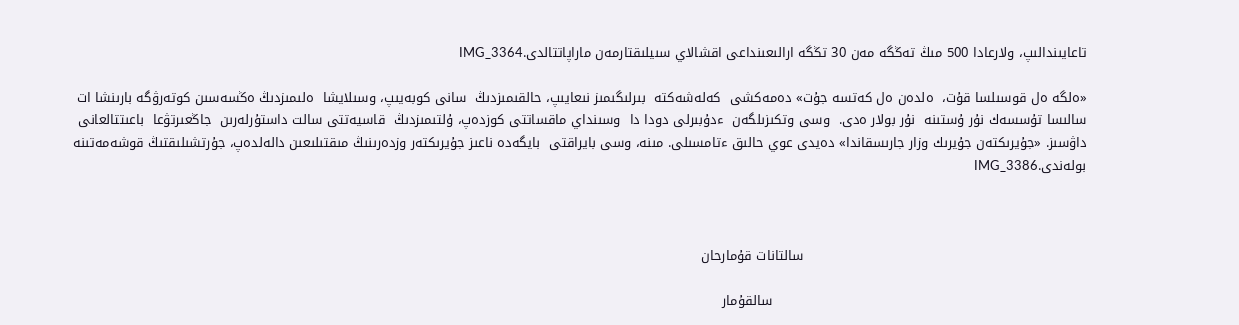تاعايىندالىپ، ولارعادا 500 مىڭ تەڭگە مەن 30 تڭگە ارالىعىنداعى اقشالاي سىيلىقتارمەن ماراپاتتالدى.IMG_3364

«ەلگە ەل قوسىلسا قۇت،  ەلدەن ەل كەتسە جۇت» دەمەكشى  كەلەشەكتە  بىرلىگىمىز نىعايىپ، حالقىمىزدىڭ  سانى كوبەيىپ، وسىلايشا  ەلىمىزدىڭ ەڭسەسىن كوتەرۋگە بارىنشا ات سالىسا تۇسسەك نۇر ۇستىنە  نۇر بولار ەدى.  وسى وتكىزىلگەن  ءدۇبىرلى دودا دا  وسىنداي ماقساتتى كوزدەپ، ۇلتىمىزدىڭ  قاسيەتتى سالت داستۇرلەرىن  جاڭعىرتۋعا  باعىتتالعانى داۋسىز. «جۇيرىكتەن جۇيرىك وزار جارىسقاندا» دەيدى عوي حالىق ءتامسىلى. مىنە، وسى بايراقتى  بايگەدە ناعىز جۇيرىكتەر وزدەرىنىڭ مىقتىلىعىن دالەلدەپ، جۇرتشىلىقتىڭ قوشەمەتىنە بولەندى.IMG_3386



                                                                سالتانات قۇمارحان

                                                                       سالقۇمار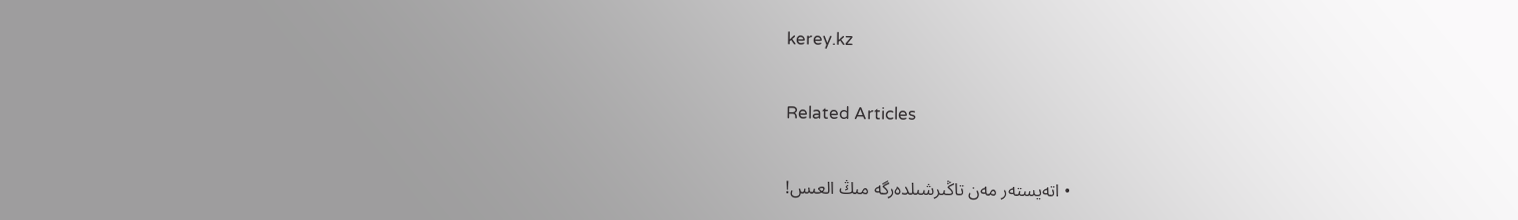kerey.kz

Related Articles

  • اتەيستەر مەن تاڭىرشىلدەرگە مىڭ العىس!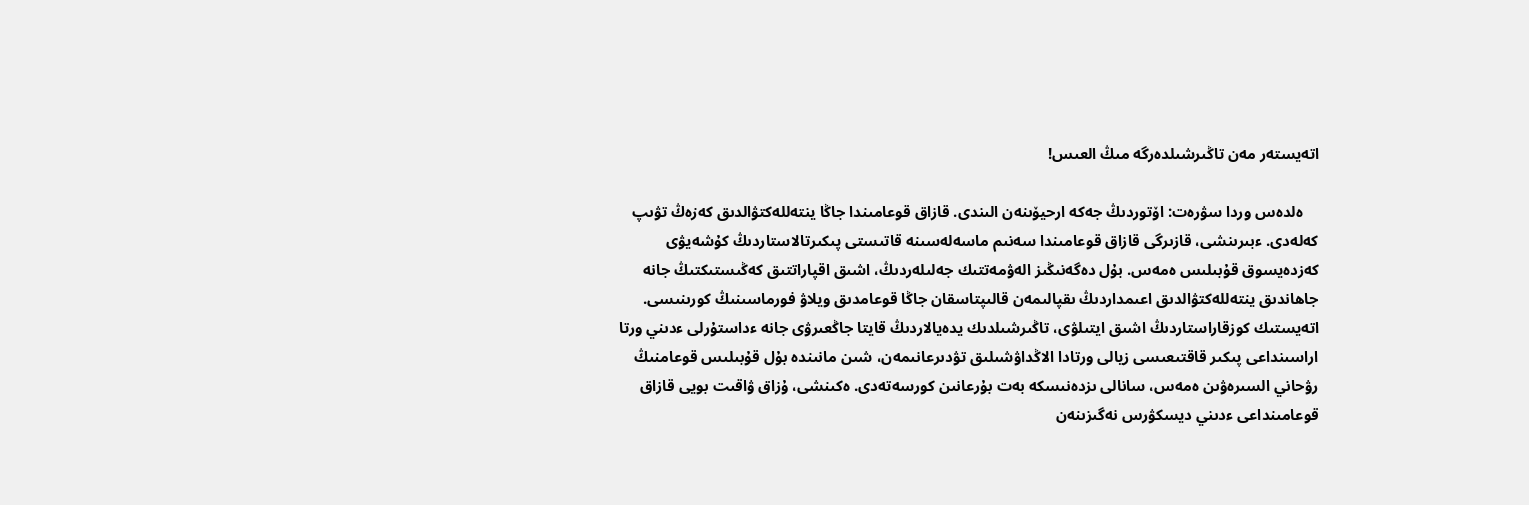اتەيستەر مەن تاڭىرشىلدەرگە مىڭ العىس!

    ەلدەس وردا سۋرەت: اۆتوردىڭ جەكە ارحيۆىنەن الىندى. قازاق قوعامىندا جاڭا ينتەللەكتۋالدىق كەزەڭ تۋىپ كەلەدى. ءبىرىنشى، قازىرگى قازاق قوعامىندا سەنىم ماسەلەسىنە قاتىستى پىكىرتالاستاردىڭ كۇشەيۋى كەزدەيسوق قۇبىلىس ەمەس. بۇل دەگەنىڭىز الەۋمەتتىك جەلىلەردىڭ، اشىق اقپاراتتىق كەڭىستىكتىڭ جانە جاھاندىق ينتەللەكتۋالدىق اعىمداردىڭ ىقپالىمەن قالىپتاسقان جاڭا قوعامدىق ويلاۋ فورماسىنىڭ كورىنىسى. اتەيستىك كوزقاراستاردىڭ اشىق ايتىلۋى، تاڭىرشىلدىك يدەيالاردىڭ قايتا جاڭعىرۋى جانە ءداستۇرلى ءدىني ورتا اراسىنداعى پىكىر قاقتىعىسى زيالى ورتادا الاڭداۋشىلىق تۋدىرعانىمەن، شىن مانىندە بۇل قۇبىلىس قوعامنىڭ رۋحاني السىرەۋىن ەمەس، سانالى ىزدەنىسكە بەت بۇرعانىن كورسەتەدى. ەكىنشى، ۇزاق ۋاقىت بويى قازاق قوعامىنداعى ءدىني ديسكۋرس نەگىزىنەن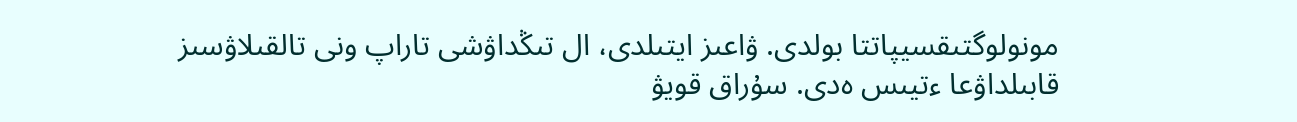مونولوگتىقسيپاتتا بولدى. ۋاعىز ايتىلدى، ال تىڭداۋشى تاراپ ونى تالقىلاۋسىز قابىلداۋعا ءتيىس ەدى. سۇراق قويۋ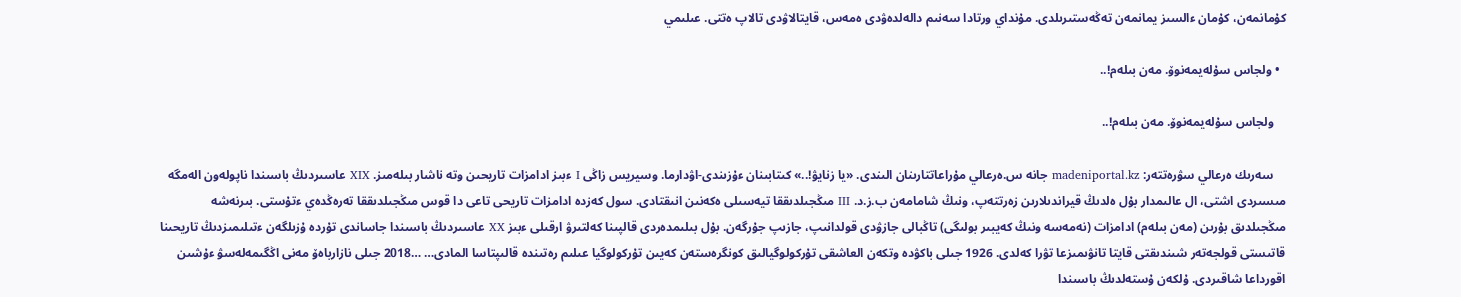كۇمانمەن، كۇمان ءالسىز يمانمەن تەڭەستىرىلدى. مۇنداي ورتادا سەنىم دالەلدەۋدى ەمەس، قايتالاۋدى تالاپ ەتتى. عىلىمي

  • ولجاس سۇلەيمەنوۆ. مەن بىلەم!..

    ولجاس سۇلەيمەنوۆ. مەن بىلەم!..

    سەرىك ەرعالي سۋرەتتەر: madeniportal.kz جانە س.ەرعالي مۇراعاتتارىنان الىندى. «يا زنايۋ!..» كىتابىنان ءۇزىندى-اۋدارما. وسيريس زاڭى I ءبىز ادامزات تاريحىن وتە ناشار بىلەمىز. XIX عاسىردىڭ باسىندا ناپولەون الەمگە مىسىردى اشتى، ال عالىمدار بۇل ەلدىڭ قيراندىلارىن زەرتتەپ، ونىڭ شامامەن ب.ز.د. III مىڭجىلدىققا تيەسىلى ەكەنىن انىقتادى. سول كەزدە ادامزات تاريحى تاعى دا قوس مىڭجىلدىققا تەرەڭدەي ءتۇستى. بىرنەشە مىڭجىلدىق بۇرىن (مەن بىلەم) ادامزات (نەمەسە ونىڭ كەيبىر بولىگى) تاڭبالى جازۋدى قولدانىپ، جازىپ جۇرگەن. بۇل بىلىمدەردى قالپىنا كەلتىرۋ ارقىلى ءبىز XX عاسىردىڭ باسىندا جاساندى تۇردە ۇزىلگەن ءتىلىمىزدىڭ تاريحىنا قاتىستى قولجەتەر شىندىقتى قايتا تانۋىمىزعا تۋرا كەلدى. 1926 جىلى باكۋدە وتكەن العاشقى تۇركولوگيالىق كونگرەستەن كەيىن تۇركولوگيا عىلىم رەتىندە قالىپتاسا المادى… …2018 جىلى نازارباەۆ مەنى اڭگىمەلەسۋ ءۇشىن اقورداعا شاقىردى. ۇلكەن ۇستەلدىڭ باسىندا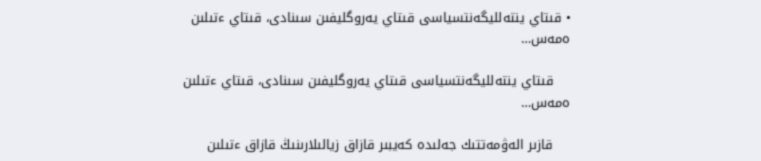• قىتاي ينتەلليگەنتسياسى قىتاي يەروگليفىن سىنادى، قىتاي ءتىلىن ەمەس…

    قىتاي ينتەلليگەنتسياسى قىتاي يەروگليفىن سىنادى، قىتاي ءتىلىن ەمەس…

    قازىر الەۋمەتتىك جەلىدە كەيبىر قازاق زيالىلارىنىڭ قازاق ءتىلىن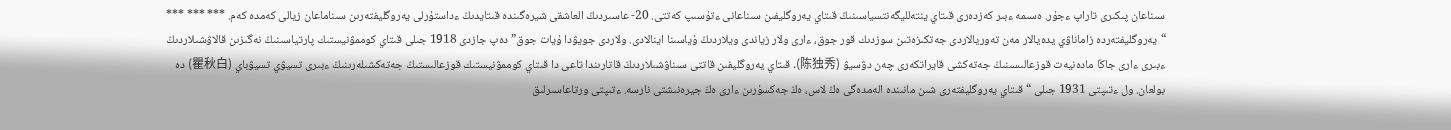سىناعان پىكىرى تاراپ ءجۇر. ەسىمە ءبىر كەزدەرى قىتاي ينتەلليگەنتسياسىنىڭ قىتاي يەروگليفىن سىناعانى ءتۇسىپ كەتتى. 20- عاسىردىڭ العاشقى شيرەگىندە قىتايدىڭ ءداستۇرلى يەروگليفتەرىن سىناماعان زيالى كەمدە كەم. *** *** *** “يەروگليفتەردە زاماناۋي يدەيالار مەن تەوريالاردى جەتكىزەتىن سوزدىك قور جوق، ءارى ولار زياندى ويلاردىڭ ۇياسىنا اينالادى. ولاردى جويۋدا ۇيات جوق” دەپ جازدى 1918 جىلى قىتاي كوممۋنيستىك پارتياسىنىڭ نەگىزىن قالاۋشىلاردىڭ ءبىرى ءارى جاڭا مادەنيەت قوزعالىسىنىڭ جەتەكشى قايراتكەرى چەن دۋسيۋ (陈独秀). قىتاي يەروگليفىن قاتتى سىناۋشىلاردىڭ قاتارىندا تاعى دا قىتاي كوممۋنيستىك قوزعالىستىڭ جەتەكشىلەرىنىڭ ءبىرى تسيۋي تسيۋباي (瞿秋白) دە بولعان. ول ءتىپتى 1931 جىلى “قىتاي يەروگليفتەرى شىن مانىندە الەمدەگى ەڭ لاس، ەڭ جەكسۇرىن ءارى ەڭ جيرەنىشتى نارسە. ءتىپتى ورتاعاسىرلىق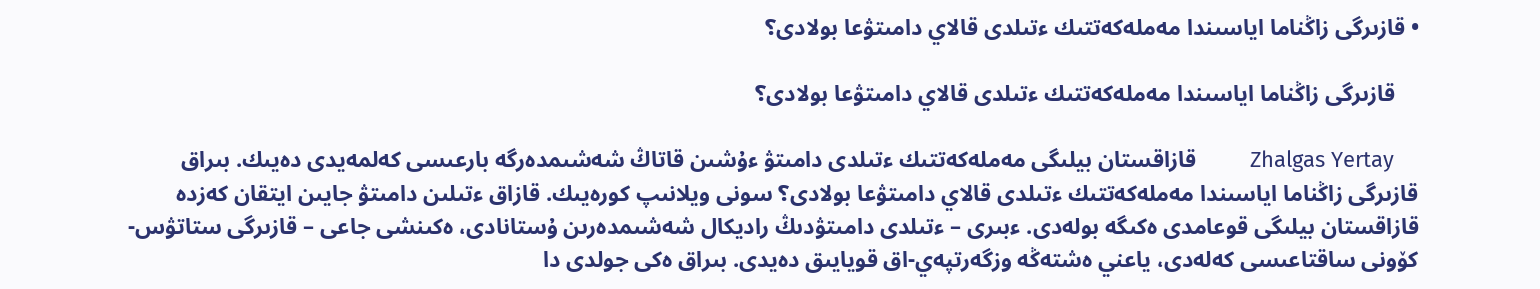• قازىرگى زاڭناما اياسىندا مەملەكەتتىك ءتىلدى قالاي دامىتۋعا بولادى؟

    قازىرگى زاڭناما اياسىندا مەملەكەتتىك ءتىلدى قالاي دامىتۋعا بولادى؟

    Zhalgas Yertay         قازاقستان بيلىگى مەملەكەتتىك ءتىلدى دامىتۋ ءۇشىن قاتاڭ شەشىمدەرگە بارعىسى كەلمەيدى دەيىك. بىراق قازىرگى زاڭناما اياسىندا مەملەكەتتىك ءتىلدى قالاي دامىتۋعا بولادى؟ سونى ويلانىپ كورەيىك. قازاق ءتىلىن دامىتۋ جايىن ايتقان كەزدە قازاقستان بيلىگى قوعامدى ەكىگە بولەدى. ءبىرى – ءتىلدى دامىتۋدىڭ راديكال شەشىمدەرىن ۇستانادى، ەكىنشى جاعى – قازىرگى ستاتۋس-كۆونى ساقتاعىسى كەلەدى، ياعني ەشتەڭە وزگەرتپەي-اق قويايىق دەيدى. بىراق ەكى جولدى دا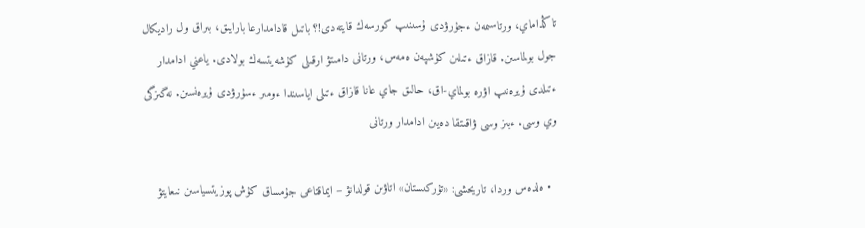تاڭداماي، ورتاسىمەن ءجۇرۋدى ۇسىنىپ كورسەك قايتەدى!؟ باتىل قادامدارعا بارايىق، بىراق ول راديكال جول بولماسىن. قازاق ءتىلىن كۇشپەن ەمەس، ورتانى دامىتۋ ارقىلى كۇشەيتسەك بولادى. ياعني ادامدار ءتىلدى ۇيرەنىپ اۋرە بولماي-اق، حالىق جاي عانا قازاق ءتىلى اياسىندا ءومىر ءسۇرۋدى ۇيرەنسىن. نەگىزگى وي وسى. ءبىز وسى ۋاقىتقا دەيىن ادامدار ورتانى

  • ەلدەس وردا، تاريحشى: «تۇركىستان» اتاۋىن قولدانۋ – ايماقتاعى جۇمساق كۇش پوزيتسياسىن نىعايتۋ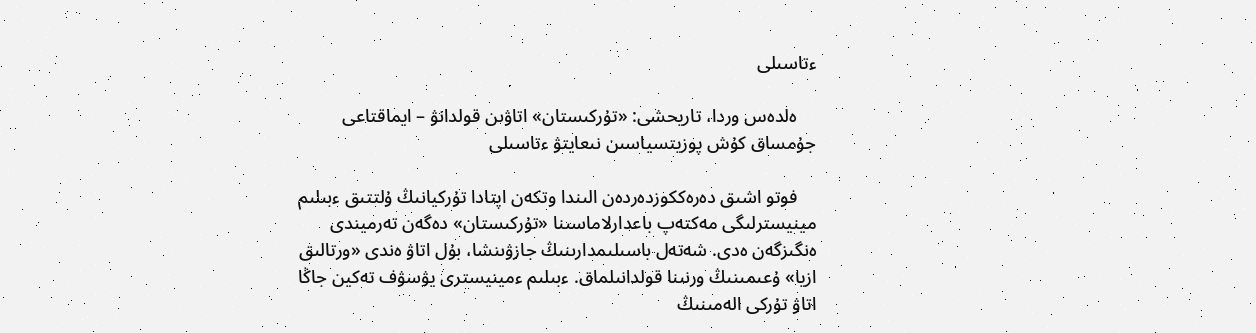ءتاسىلى

    ەلدەس وردا، تاريحشى: «تۇركىستان» اتاۋىن قولدانۋ – ايماقتاعى جۇمساق كۇش پوزيتسياسىن نىعايتۋ ءتاسىلى

    فوتو اشىق دەرەككوزدەردەن الىندا وتكەن اپتادا تۇركيانىڭ ۇلتتىق ءبىلىم مينيسترلىگى مەكتەپ باعدارلاماسىنا «تۇركىستان» دەگەن تەرميندى ەنگىزگەن ەدى. شەتەل باسىلىمدارىنىڭ جازۋىنشا، بۇل اتاۋ ەندى «ورتالىق ازيا» ۇعىمىنىڭ ورنىنا قولدانىلماق. ءبىلىم ءمينيسترى يۋسۋف تەكين جاڭا اتاۋ تۇركى الەمىنىڭ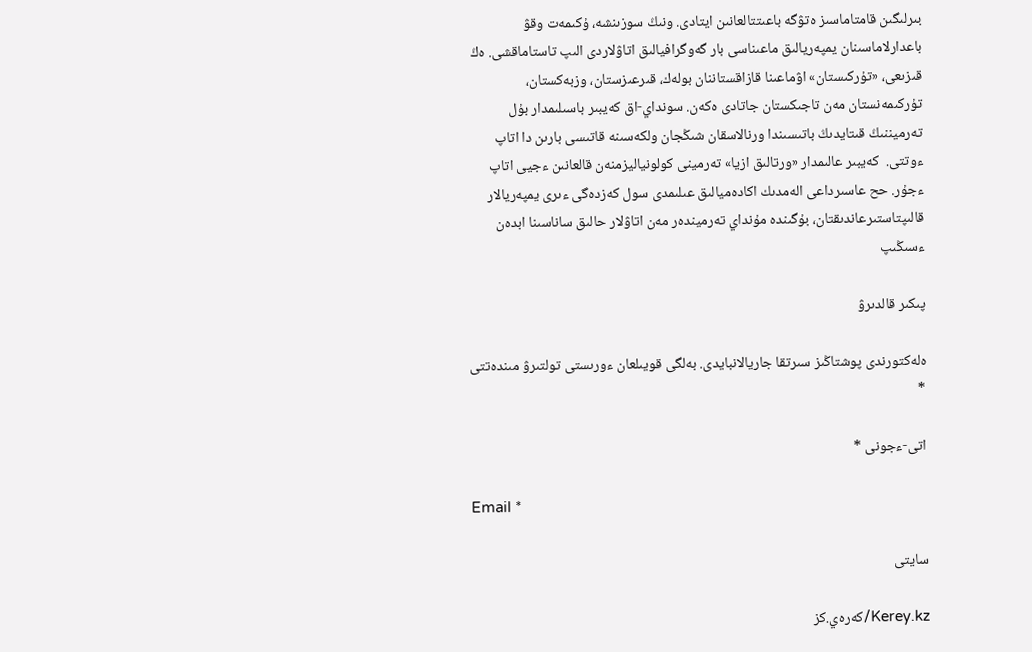بىرلىگىن قامتاماسىز ەتۋگە باعىتتالعانىن ايتادى. ونىڭ سوزىنشە، ۇكىمەت وقۋ باعدارلاماسىنان يمپەريالىق ماعىناسى بار گەوگرافيالىق اتاۋلاردى الىپ تاستاماقشى. ەڭ قىزىعى، «تۇركىستان» اۋماعىنا قازاقستاننان بولەك، قىرعىزستان، وزبەكستان، تۇركىمەنستان مەن تاجىكستان جاتادى ەكەن. سونداي-اق كەيبىر باسىلىمدار بۇل تەرميننىڭ قىتايدىڭ باتىسىندا ورنالاسقان شىڭجان ولكەسىنە قاتىسى بارىن دا اتاپ ءوتتى.  كەيبىر عالىمدار «ورتالىق ازيا» تەرمينى كولونياليزمنەن قالعانىن ءجيى اتاپ ءجۇر. حح عاسىرداعى الەمدىك اكادەميالىق عىلىمدى سول كەزدەگى ءىرى يمپەريالار قالىپتاستىرعاندىقتان، بۇگىندە مۇنداي تەرميندەر مەن اتاۋلار حالىق ساناسىنا ابدەن ءسىڭىپ

پىكىر قالدىرۋ

ەلەكتورندى پوشتاڭىز سىرتقا جاريالانبايدى. بەلگى قويىلعان ءورىستى تولتىرۋ مىندەتتى *

اتى-ءجونى *

Email *

سايتى

Kerey.kz/كەرەي.كز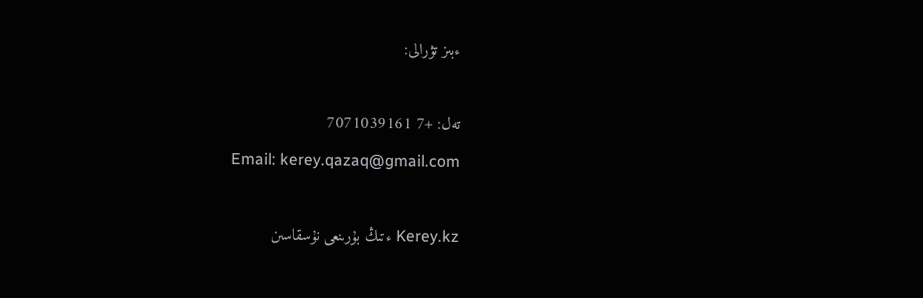ءبىز تۋرالى:

تەل: +7 7071039161
Email: kerey.qazaq@gmail.com

Kerey.kz ءتىڭ بۇرىنعى نۇسقاسىن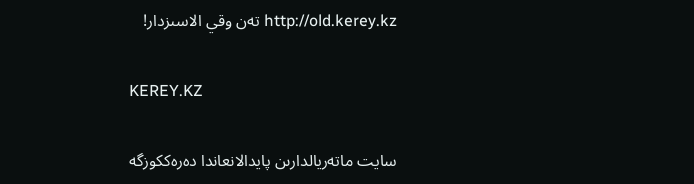http://old.kerey.kz تەن وقي الاسىزدار!

KEREY.KZ

سايت ماتەريالدارىن پايدالانعاندا دەرەككوزگە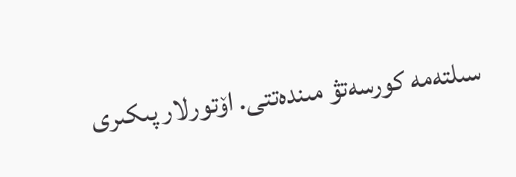سىلتەمە كورسەتۋ مىندەتتى. اۆتورلار پىكىرى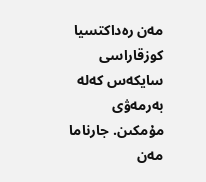مەن رەداكتسيا كوزقاراسى سايكەس كەلە بەرمەۋى مۇمكىن. جارناما مەن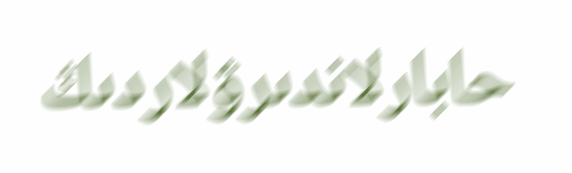حابارلاندىرۋلاردىڭ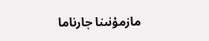مازمۇنىنا جارناما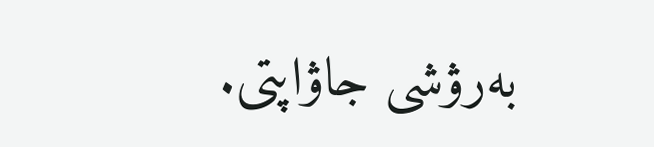بەرۋشى جاۋاپتى.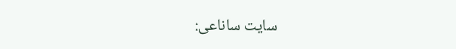سايت ساناعى: